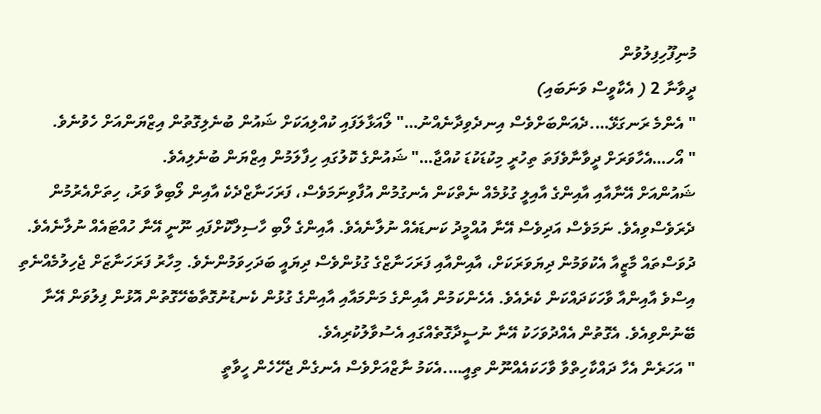މުނިފޫހިފިލުވުން
ދީވާނާ 2 ( އެކާވީސް ވަނަބައި)
" އެންމެ ރަނގަޅޭ….ދެއަންބަށްވެސް އިނދެވިދާނެއްނު…" ލޯއަޅާލަފައި ކުއްލިއަކަށް ޝައުން ބުނެލިގޮތުން އިޒްޔަންއަށް ހެވުނެވެ.
" އޯހ…އެހާވަރަށް ދީވާނާވެފަތަ ތިހުރީ މިކުޑަކުޑަ ކުއްޖާ…" ޝައުންގެ ކޮލުގައި ހިފާލަމުން އިޒްޔަން ބުނެލިއެވެ.
ޝައުންއަށް އޭނާއާއި އާއިންގެ އާއިލީ ގުޅުމެއް ނެތްކަން އެނގުމުން އުފާވިނަމަވެސް، ފަރަހަނާޒްދެކެ އާއިން ލޯބިވާ ވަރު، ހިތަށްއެރުމުން ދެރަވެސްވިއެވެ. ނަމަވެސް އަދިވެސް އޭނާ އުއްމީދު ކަނޑައެއް ނުލާނެއެވެ. އާއިންގެ ލޯބި ހާސިލްކޮށްފައި ނޫނީ އޭނާ ހުއްޓައެއް ނުލާނެއެވެ.
ދުވަސްތައް މާޒީއާ އެކުވަމުން ދިޔަވަރަކަށް، އާއިންއާއި ފަރަހަނާޒްގެ ގުޅުންވެސް ދިޔައީ ބަދަހިވަމުންނެވެ. މިހާރު ފަރަހަނާޒަށް ޖެހިލުމެއްނެތި އިސްވެ އާއިންއާ ވާހަކަދައްކަން ކެރެއެވެ. އެހެންކަމުން އާއިންގެ މަންމައާއި އާއިންގެ ގުޅުން ކެނޑުނުގޮތާބެހޭގޮތުން އޮޅުން ފިލުވަން އޭނާ ބޭނުންވިއެވެ. އެގޮތުން އެއްދުވަހަކު އޭނާ ނުސީދާގޮތެއްގައި އެސުވާލުކުރިއެވެ.
" އަހަރެން އެހާ ދައްކާހިތްވާ ވާހަކައެއްނޫން ތިއީ….އެކަމު ނާޒްއަށްވެސް އެނގެން ޖެހޭހެން ހީވާތީ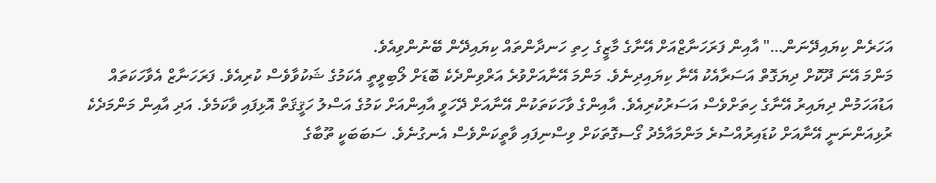އަހަރެން ކިޔައިދޭނަން…" އާއިން ފަރަހަނާޒްއަށް އޭނާގެ މާޒީގެ ހިތި ހަނދާންތައް ކިޔައިދޭން ބޭނުންވިއެވެ.
މަންމަ އޭނަ ދޫކޮށް ދިޔަގޮތް އަސަރާއެކު އޭނާ ކިޔައިދިނެވެ. މަންމަ އޭނާއަށްވުރެ އަރްވިންދެކެ ބޮޑަށް ލޯބިވީތީ އެކަމުގެ ޝަކުވާވެސް ކުރިއެވެ. ފަރަހަނާޒް އެވާހަކަތައް އަޑުއަހަމުން ދިޔައިރު އޭނާގެ ހިތަށްވެސް އަސަރުކުރިއެވެ. އާއިންގެ ވާހަކަތަކުން އޭނާއަށް ދޭހަވީ އާއިންއަށް ކަމުގެ އަސްލު ހަޤީޤަތް އޮޅިފައި ވާކަމެވެ. އަދި އާއިން މަންމަދެކެ ރުޅިއަންނަނީ އޭނާއަށް ކުޑައިރުއްސުރެ މަންމައާމެދު ގޯސގޮތަކަށް ވިސްނިފައި ވާތީކަންވެސް އެނގުނެވެ. ސަބަބަކީ ތޫބާގެ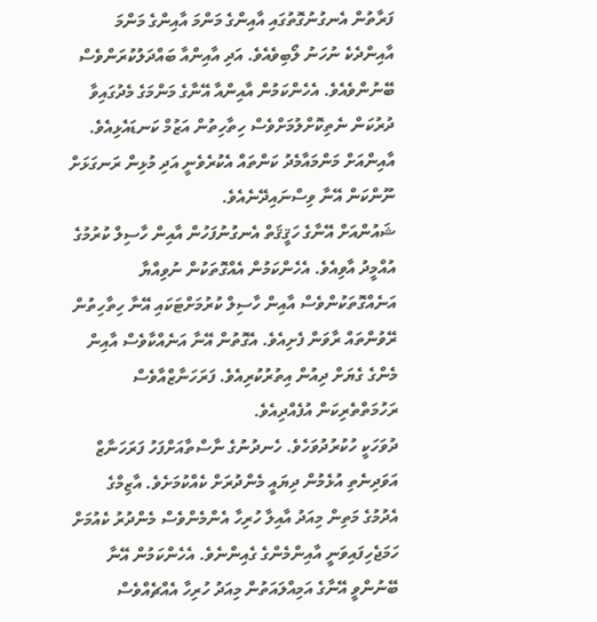ފަރާތުން އެނގުނުގޮތުގައި އާއިންގެ މަންމަ އާއިންގެ މަންމަ އާއިންދެކެ ނުހަނު ލޯބިވެއެވެ. އަދި އާއިންއާ ބައްދަލުކުރަންވެސް ބޭނުންވެއެވެ. އެހެންކަމުން އާއިންއާ އޭނާގެ މަންމަގެ މެދުގައިވާ ދުރުކަން ނެތިކޮށްލުމަށްވެސް ހިތާހިތުން އަޒުމް ކަނޑައެޅިއެވެ. އާއިންއަށް މަންމައާމެދު ކަންތައް އެކުރެވެނީ އަދި މުޅިން ރަނގަޅަށް ނޫންކަން އޭނާ ވިސްނައިދޭނެއެވެ.
ޝައުންއަށް އޭނާގެ ހަޤީޤަތް އެނގުނުފަހުން އާއިން ހާސިލް ކުރުމުގެ އުއްމީދު އާވިއެވެ. އެހެންކަމުން އެއްގޮތަކުން ނުވިއްޔާ އަނެއްގޮތަކުންވެސް އާއިން ހާސިލް ކުރުމަށްޓަކައި އޭނާ ހިތާހިތުން ރޭވުންތައް ރާވަން ފެށިއެވެ. އެގޮތުން އޭނާ އަނެއްކާވެސް އާއިން މެންގެ ގެޔަށް ދިއުން އިތުރުކުރިއެވެ. ފަރަހަނާޒްއާވެސް ރަހުމަތްތެރިކަން އުފެއްދިއެވެ.
ދުވަހަކީ ހުކުރުދުވަހެވެ. ހެނދުނުގެ ނާސްތާއަށްފަހު ފަރަހަނާޒް އަވަދިނެތި އުޅެމުން ދިޔައީ މެންދުރަށް ކެއްކުމަށެވެ. އާޒިމްގެ އެދުމުގެ މަތިން މިއަދު އާއިލާ ހުރިހާ އެންމެންވެސް މެންދުރު ކެއުމަށް ހަމަޖެހިފައިވަނީ އާއިންމެންގެ ގެއިންނެވެ. އެހެންކަމުން އޭނާ ބޭނުންވީ އޭނާގެ އަމިއްލައަތުން މިއަދު ހުރިހާ އެއްޗެއްވެސް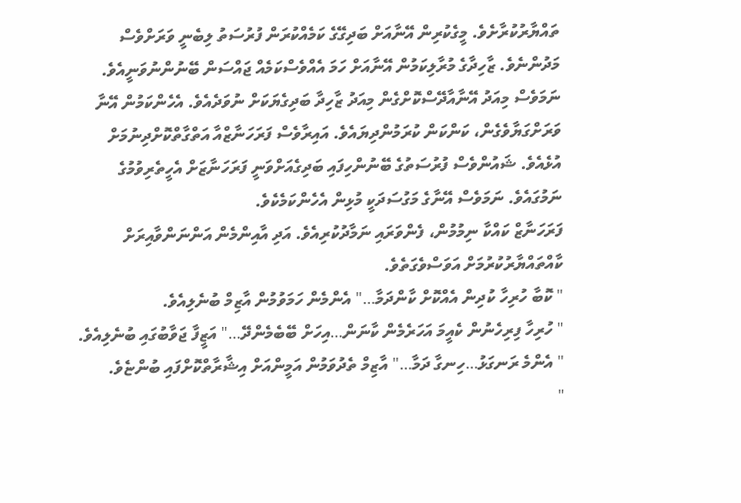ތައްޔާރުކުރާށެވެ. މީގެކުރިން އޭނާއަށް ބަދިގޭގެ ކަމެއްކުރަން ފުރުސަތު ލިބެނީ ވަރަށްވެސް މަދުންނެވެ. ޒާހިދާގެ މުރާލިކަމުން އޭނާއަށް ހަމަ އެއްވެސްކަމެއް ޖައްސަން ބޭނުންނުވަނީއެވެ. ނަމަވެސް މިއަދު އޭނާއާދޭސްކޮށްގެން މިއަދު ޒާހިދާ ބަދިގެޔަކަށް ނުވަދެއެވެ. އެހެންކަމުން އޭނާ ވަރަށްގަޔާވެގެން، ކަންކަން ކުރަމުންދިޔައެވެ. އައިރާވެސް ފަރަހަނާޒްއާ އަތްގާތްކޮށްދިނުމަށް އުޅެއެވެ. ޝައުންވެސް ފުރުސަތުގެ ބޭނުންހިފައި ބަދިގެއަށްވަނީ ފަރަހަނާޒަށް އެހީތެރިވުމުގެ ނަމުގައެވެ. ނަމަވެސް އޭނާގެ މަގުސަދަކީ މުޅިން އެހެންކަމެކެވެ.
ފަރަހަނާޒް ކައްކާ ނިމުމުން، ފެންވަރައި ނަމާދުކުރިއެވެ. އަދި އާއިންމެން އަންނަންވާއިރަށް ކާއްތައްޔާރުކުރުމަށް އަވަސްވެގަތެވެ.
" ކޮބާ ހުރިހާ ކުދިން އެއްކޮށް ކާންދަމާ…" އެންމެން ހަމަވުމުން އާޒިމް ބުނެލިއެވެ.
" ހުރިހާ ފިރިހެނުން ކެއީމަ އަހަރެމެން ކާނަން…އިހަށް ބޭބެމެންދޭ…" އަޒީފާ ޖަވާބުގައި ބުނެލިއެވެ.
" އެންމެ ރަނގަޅު…ހިނގާ ދަމާ…" އާޒިމް ތެދުވަމުން އަމީންއަށް އިޝާރާތްކޮށްފައި ބުންޏެވެ.
"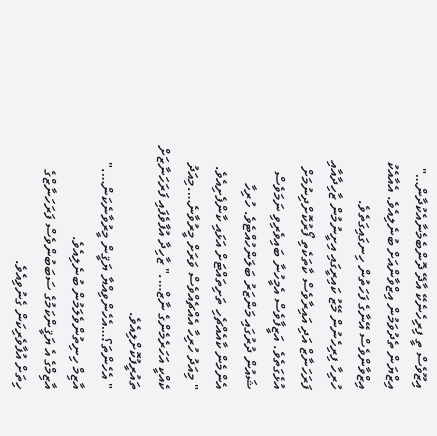އިޒޫވެސް ތީ ފިރިހެނެކޭ އާދޭ ދޮންބެމެނާއެކުދާން…" އިޒްޔަން ތެދުވަމުން އިޒްވާންއަށް ބުނެލިއެވެ. އެއާއެކު އިޒްވާންވެސް އޭނާގެ ފަހަތުން ހިނގައިގަތެވެ.
ހުރިހާ ފިރިހެނުން މޭޒު ކައިރީގައި އިށީނުމުން ޒާހިދާއާއި ފަރަހަނާޒް އަދި އައިރާވެސް ކާތަކެތި ފޯރުކޮށްދިނުމަށް އުޅެގަތެވެ. އަޒީފާވެސް އެމީހުނާ ބައިވެރިވި ނަމަވެސް ޝައުން ދުރުގައި މަންޒަރު ބަލަންހުއްޓެވެ. ހުރިހާ އެންމެން ކާއެއްޗެހި ތަށިތައްޓަށް އަޅައި ކާންފެށިއެވެ.
" މިއަދު ހުރިހާ އެއްޗެއްވެސް ވަރަށް މީރުވާނެ….މިއަދު ކެއްކީ އަހަރެމެންގެ ނާޒް…." ޒާހިދާ އުފާވެފައި ފަރަހަނާޒަށް ތައުރީފުކޮށްލިއެވެ.
" އެހެންތަ؟…އެހެންވިއްޔާ ޔަޤީން މީރުވާނެކަން…." އާޒިމް ހިނިތުންވެލަމުން ބުނެލިއެވެ.
އާޒިމްގެ އެ ޔަޤީންކަމުގެ ސަބަބުންވެސް ފަރަހަނާޒްގެ ހިތަށް އުފާވެރިކަން ގެނުވިއެވެ.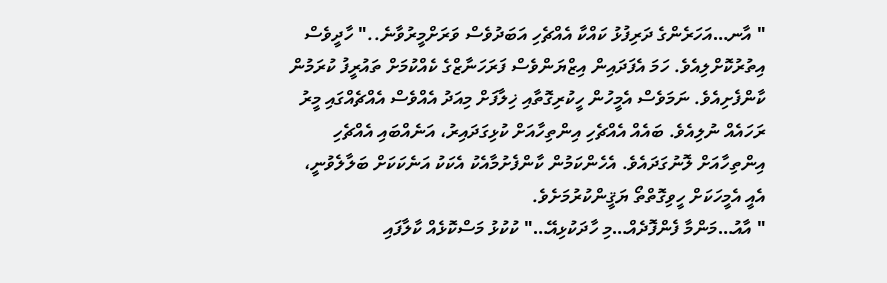" އާނ…އަހަރެންގެ ދަރިފުޅު ކައްކާ އެއްޗެހި އަބަދުވެސް ވަރަށްމީރުވާނެ.." ހާދީވެސް އިތުރުކޮށްލިއެވެ. ހަމަ އެފަދައިން އިޒްޔަންވެސް ފަރަހަނާޒްގެ ކެއްކުމަށް ތައުރީފު ކުރަމުން ކާންފެށިއެވެ. ނަމަވެސް އެމީހުން ހީކުރިގޮތާއި ޚިލާފަށް މިއަދު އެއްވެސް އެއްޗެއްގައި މީރު ރަހައެއް ނުލިއެވެ. ބައެއް އެއްޗެހި އިންތިހާއަށް ކުޅިގަދައިރު، އަނެއްބައި އެއްޗެހި އިންތިހާއަށް ލޮނުގަދައެވެ. އެހެންކަމުން ކާންފެށުމާއެކު އެކަކު އަނެކަކަށް ބަލާލެވުނީ، އެއީ އެމީހަކަށް ހީވިގޮތްތޯ ޔަޤީންކުރުމަށެވެ.
" އާއު…މަންމާ ފެންފޮދެއް…މި ހާދަކުޅިއޭ…" ކުކުޅު މަސްކޮޅެއް ކާލާފައި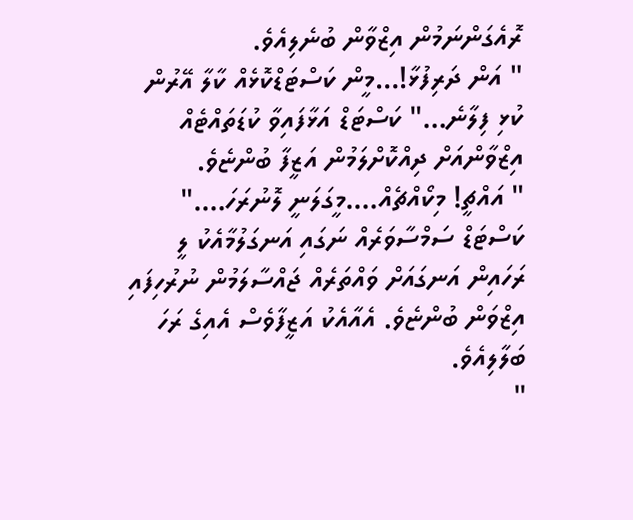ރޮއެގަންނަމުން އިޒްވާން ބުނެލިއެވެ.
" އަން ދަރިފުޅާ!…މީން ކަސްޓަޑްކޮޅެއް ކާލާ އޭރުން ކުޅި ފިލާނެ…" ކަސްޓަޑް އަޅާފައިވާ ކުޑަތައްޓެއް އިޒްވާންއަށް ދިއްކޮށްލަމުން އަޒީފާ ބުންޏެވެ.
" އައްޗީ! މިކޯއްޗެއް….މީގަލަނީ ލޮނުރަހަ…." ކަސްޓަޑް ސަމްސާވަރެއް ނަގައި އަނގަލުމާއެކު ލީ ރަހައިން އަނގައަށް ވައްތަރެއް ޖައްސާލަމުން ނުރުހިފައި އިޒްވަން ބުންޏެވެ. އެއާއެކު އަޒީފާވެސް އެއިގެ ރަހަ ބަލާލިއެވެ.
"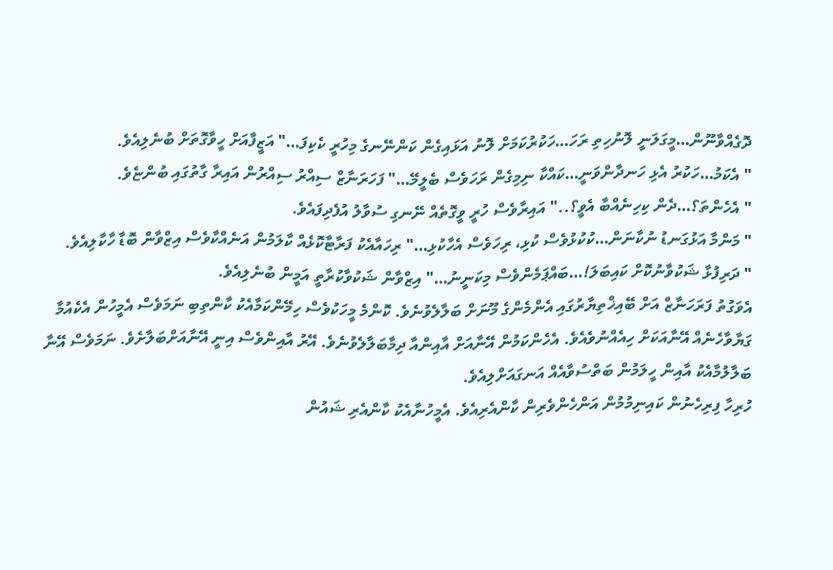ދޮގެއްވާނޫން…މީގަލަނީ ލޮނުހިތި ރަހަ…ހަކުރުކަމަށް ލޮނު އަޅައިގެން ކަންނޭނގެ މިހުރީ ކެކިފަ…" އަޒީފާއަށް ހީވާގޮތަށް ބުނެލިއެވެ.
" އެކަމު…ހަކުރު އެޅި ހަނދާންވަނީ…ކައްކާ ނިމިގެން ރަހަވެސް ބެލީމޭ…" ފަހަރަނާޒް ސިއްރު ސިއްރުން އައިރާ ގާތުގައި ބުންޏެވެ.
" އެހެންތަ؟…ދެން ކިހިނެއްބާ އެވީ؟.." އައިރާވެސް ހުރީ ވީގޮތެއް ނޭނގި ސުވާލު އުފެދިފައެވެ.
" މަންމާ އަޅުގަނޑު ނުކާނަން…ކުކުޅުވެސް ކުޅި، ރިހަވެސް އެހާކުޅި…" ރިހައާއެކު ފަރާޓާކޮޅެއް ކާލަމުން އަނެއްކާވެސް އިޒްވާން ބޮޑާ ހާކާލިއެވެ.
" ދަރިފުޅާ ޝަކުވާނުކޮށް ކައިބަލަ!…ބައްޕަމެންވެސް މިކަނީނު…" އިޒްވާން ޝަކުވާކުރާތީ އަމީން ބުނެލިއެވެ.
އެވަގުތު ފަރަހަނާޒް އަށް ބޭއިޚްތިޔާރުގައި އެންމެންގެ މޫނަށް ބަލާލެވުނެވެ. ކޮންމެ މީހަކުވެސް ހިމޭންކަމާއެކު ކާންތިބި ނަމަވެސް އެމީހުން އެކެއުމާ ގަޔާވާހެނެއް އޭނާއަކަށް ހިއެއްނުވެއެވެ. އެހެންކަމުން އޭނާއަށް އާއިންއާ ދިމާބަލާލެވުނެވެ. އޭރު އާއިންވެސް އިނީ އޭނާއަށްބަލާށެވެ. ނަމަވެސް އޭނާ ބަލާލުމާއެކު އާއިން ހީލަމުން ބަތްސުވާއެއް އަނގައަށްލިއެވެ.
ހުރިހާ ފިރިހެނުން ކައިނިމުމުން އަންހެންވެރިން ކާންއެރިއެވެ. އެމީހުނާއެކު ކާންއެރި ޝައުން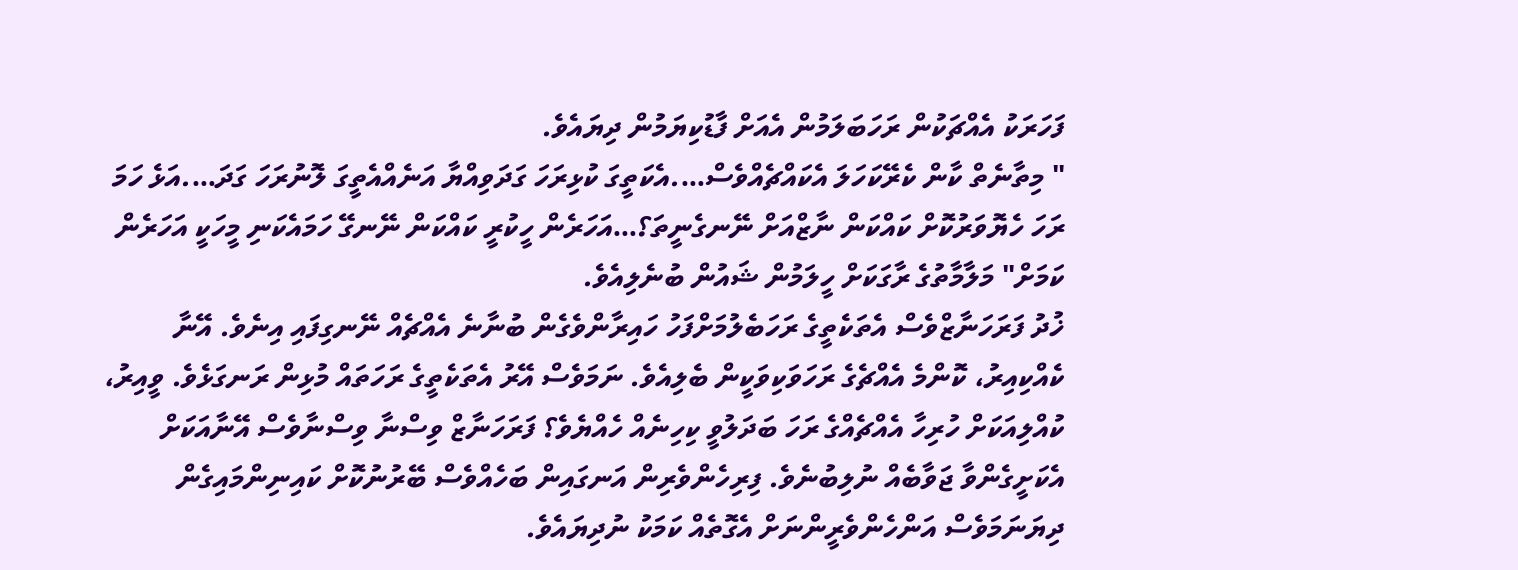ފަހަރަކު އެއްޗަކުން ރަހަބަލަމުން އެއަށް ފާޑުކިޔަމުން ދިޔައެވެ.
" މިތާނެތް ކާން ކެރޭކަހަލަ އެކައްޗެއްވެސް….އެކަތީގަ ކުޅިރަހަ ގަދަވިއްޔާ އަނެއްއެތީގަ ލޮނުރަހަ ގަދަ….އަޅެ ހަމަ ރަހަ ހެޔޮވަރުކޮށް ކައްކަން ނާޒްއަށް ނޭނގެނީތަ؟…އަހަރެން ހީކުރީ ކައްކަން ނޭނގޭ ހަމައެކަނި މީހަކީ އަހަރެން ކަމަށް" މަލާމާތުގެ ރާގަކަށް ހީލަމުން ޝައުން ބުނެލިއެވެ.
ޚުދު ފަރަހަނާޒްވެސް އެތަކެތީގެ ރަހަބެލުމަށްފަހު ހައިރާންވެގެން ބުނާނެ އެއްޗެއް ނޭނގިފައި އިނެވެ. އޭނާ ކެއްކިއިރު، ކޮންމެ އެއްޗެގެ ރަހަވަކިވަކީން ބެލިއެވެ. ނަމަވެސް އޭރު އެތަކެތީގެ ރަހަތައް މުޅިން ރަނގަޅެވެ. ވީއިރު، ކުއްލިއަކަށް ހުރިހާ އެއްޗެއްގެ ރަހަ ބަދަލުވީ ކިހިނެއް ހެއްޔެވެ؟ ފަރަހަނާޒް ވިސްނާ ވިސްނާވެސް އޭނާއަކަށް އެކަށީގެންވާ ޖަވާބެއް ނުލިބުނެވެ. ފިރިހެންވެރިން އަނގައިން ބަހެއްވެސް ބޭރުނުކޮށް ކައިނިންމައިގެން ދިޔަނަމަވެސް އަންހެންވެރީންނަށް އެގޮތެއް ކަމަކު ނުދިޔައެވެ.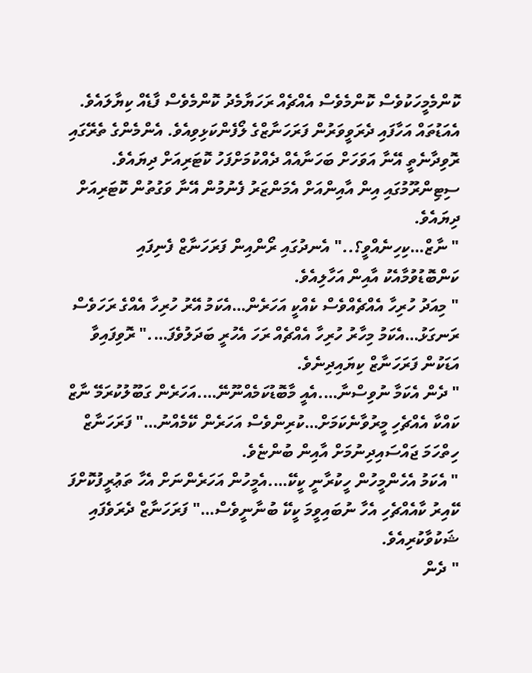ކޮންމެމީހަކުވެސް ކޮންމެވެސް އެއްޗެއް ރަހަޔާމެދު ކޮންމެވެސް ފާޑެއް ކިޔާލައެވެ. އެއަޑުތައް އަހާފައި ދެރަވީވަރުން ފަރަހަނާޒްގެ ލޯފެންކަޅިވިއެވެ. އެންމެންގެ ތެރޭގައި ރޮވިދާނެތީ އޭނާ އަވަހަށް ބަހަނާއެއް ދެއްކުމަށްފަހު ކޮޓަރިއަށް ދިޔައެވެ.
ސިޓިންރޫމުގައި އިން އާއިންއަށް އެމަންޒަރު ފެނުމުން އޭނާ ވަގުތުން ކޮޓަރިއަށް ދިޔައެވެ.
" ނާޒް…ކިހިނެއްވީ؟.." އެނދުގައި ރޯންއިން ފަރަހަނާޒް ފެނިފައި ކަންބޮޑުވުމާއެކު އާއިން އަހާލިއެވެ.
" މިއަދު ހުރިހާ އެއްޗެއްވެސް ކެއްކީ އަހަރެން…އެކަމު އޭރު ހުރިހާ އެއްގެ ރަހަވެސް ރަނގަޅު…އެކަމު މިހާރު ހުރިހާ އެއްޗެއް ރަހަ އެހުރީ ބަދަލުވެފަ…." ރޮވިފައިވާ އަޑަކުން ފަރަހަނާޒް ކިޔައިދިނެވެ.
" ދެން އެކަމާ ނުވިސްނާ….އެއީ މާބޮޑުކަމެއްނޫނޭ….އަހަރެން ގަބޫލުކުރަމޭ ނާޒް ކައްކާ އެއްޗެހި މީރުވާނެކަމަށް…ކުރިންވެސް އަހަރެން ކޭމެއްނު…" ފަރަހަނާޒް ހިތްހަމަ ޖައްސައިދިނުމަށް އާއިން ބުންޏެވެ.
" އެކަމު އެހެންމީހުން ހީކުރާނީ ކީކޭ….އެމީހުން އަހަރެންނަށް އެހާ ތަޢުރީފުކޮށްފަ ކޭއިރު ކާއެއްޗެހި އެހާ ނުބައިވީމަ ކީކޭ ބުނާނީވެސް…" ފަރަހަނާޒް ދެރަވެފައި ޝަކުވާކުރިއެވެ.
" ދެން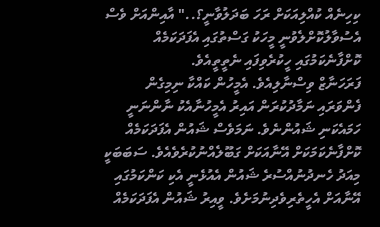ކިހިނެއް ކުއްލިއަކަށް ރަހަ ބަދަލުވާނީ؟.." އާއިންއަށް ވެސް އެސުވާލުކޮށްލެވުނީ މީހަކު ގަސްތުގައި އެފަދަކަމެއް ކޮށްފާނެކަމުގައި ހީކުރެވިފައި ނެތީތީއެވެ.
ފަރަހަނާޒް ވިސްނާލިއެވެ. އެމީހުން ކައްކާ ނިމިގެން ފެންވަރައި ނަމާދުކުރަން އައިރު އެމީހުނާއެކު ނާންނަނީ ހަމައެކަނި ޝައުންނެވެ. ނަމަވެސް ޝައުން އެފަދަކަމެއް ކޮށްފާނެކަމަކަށް އޭނާއަކަށް ގަބޫލެއްނުކުރެވެއެވެ. ސަބަބަކީ މިއަދު ހެނދުނުއްސުރެ ޝައުން އެއުޅެނީ އެކި ކަންކަމުގައި އޭނާއަށް އެހީތެރިވެދިނުމަށެވެ. ވީއިރު ޝައުން އެފަދަކަމެއް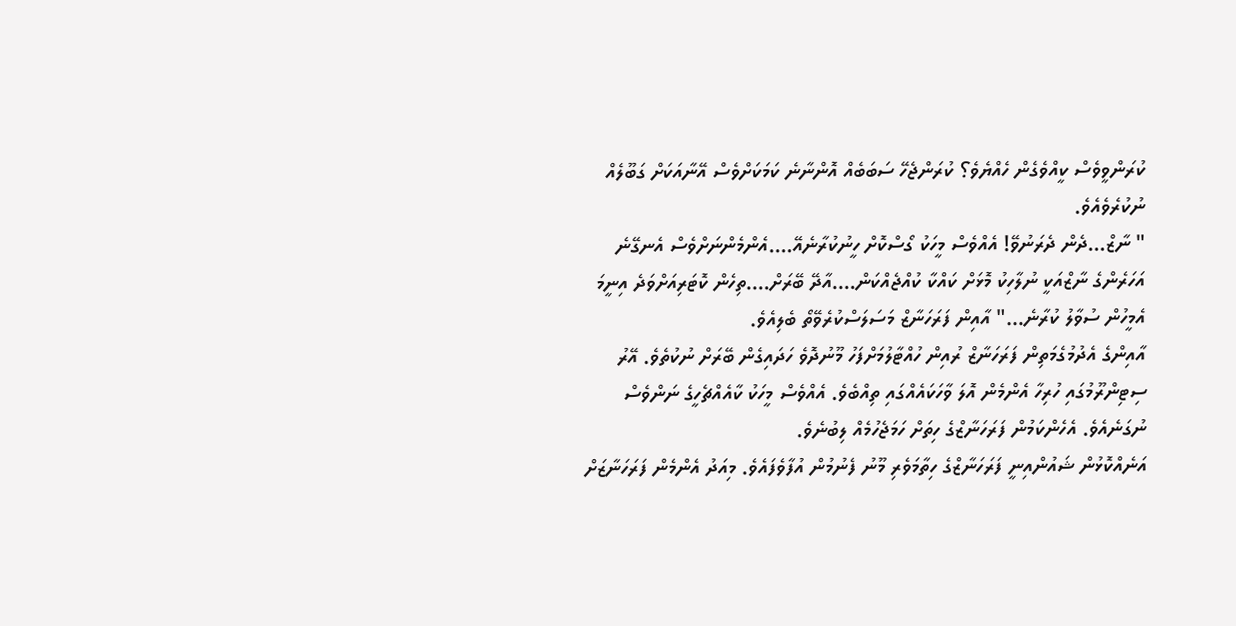ކުރަންވީވެސް ކީއްވެގެން ހެއްޔެވެ؟ ކުރަންޖެހޭ ސަބަބެއް އޮންނާނެ ކަމަކަށްވެސް އޭނާއަކަށް ގަބޫލެއް ނުކުރެވެއެވެ.
" ނާޒް…ދެން ދެރަނުވޭ! އެއްވެސް މީހަކު ގޯސްކޮށް ހީނުކުރާނެއޭ….އެންމެންނަށްވެސް އެނގޭނެ އަހަރެންގެ ނާޒްއަކީ ނުލާހިކު މޮޅަށް ކައްކާ ކުއްޖެއްކަން….އާދޭ ބޭރަށް….ތިހެން ކޮޓަރިއަށްވަދެ އިނީމަ އެމީހުން ސުވާލު ކުރާނެ…" އާއިން ފަރަހަނާޒް މަސަލަސްކުރެވޭތޯ ބެލިއެވެ.
އާއިންގެ އެދުމުގެމަތިން ފަރަހަނާޒް ރުއިން ހުއްޓާލުމަށްފަހު މޫނުދޮވެ ހަދައިގެން ބޭރަށް ނުކުތެވެ. އޭރު ސިޓިންރޫމުގައި ހުރިހާ އެންމެން އޮލަ ވާހަކައެއްގައި ތިއްބެވެ. އެއްވެސް މީހަކު ކާއެއްޗެހީގެ ނަންވެސް ނުގަނެއެވެ. އެހެންކަމުން ފަރަހަނާޒްގެ ހިތަށް ހަމަޖެހުމެއް ލިބުނެވެ.
އަނެއްކޮޅުން ޝައުންއިނީ ފަރަހަނާޒްގެ ހިތާމަވެރި މޫނު ފެނުމުން އުފާވެފައެވެ. މިއަދު އެންމެން ފަރަހަނާޒަށް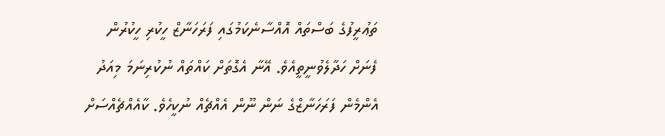ތަޢުރީފުގެ ބަސްތައް އޮއްސާނެކަމުގައި ފަރަހަނާޒް ހީކުރި ހީކުރުން ފެނަށް ހަދާލެވުނީތީއެވެ. އޭނާ އެގޮތަށް ކައްތައް ނުކުރިނަމަ މިއަދު އެންމެން ފަރަހަނާޒްގެ ނަން ނޫން އެއްޗެއް ނުކީހެވެ. ކާއެއްޗެއްސަށް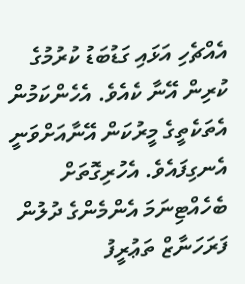އެއްޗެހި އަޅައި ގަޑުބަޑު ކުރުމުގެ ކުރިން އޭނާ ކެއެވެ. އެހެންކަމުން އެތަކެތީގެ މީރުކަން އޭނާއަށްވަނީ އެނގިފައެވެ. އެހުރިގޮތަށް ބެހެއްޓިނަމަ އެންމެންގެ ދުލުން ފަރަހަނާޒް ތަޢުރީފު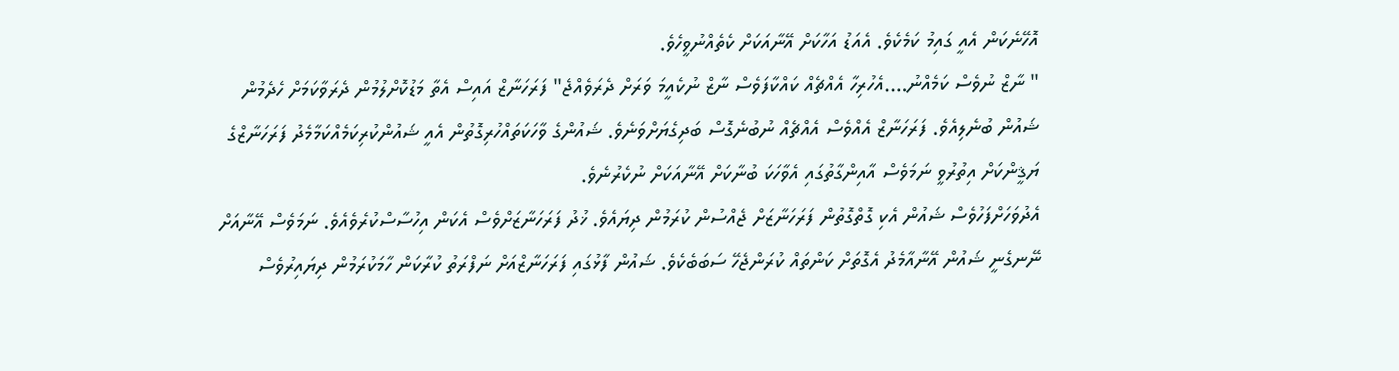އޮހޭނެކަން އެއީ ގައިމު ކަމެކެވެ. އެއަޑު އަހާކަށް އޭނާއަކަށް ކެތެއްނުވީހެވެ.
" ނާޒް ނުވެސް ކަމެއްނު….އެހުރިހާ އެއްޗެއް ކައްކާފަވެސް ނާޒް ނުކެއީމަ ވަރަށް ދެރަވެއްޖެ" ފަރަހަނާޒް އައިސް އެތާ މަޑުކޮށްލުމުން ދެރަވާކަމަށް ހެދެމުން ޝައުން ބުނެލިއެވެ. ފަރަހަނާޒް އެއްވެސް އެއްޗެއް ނުބުނެގޮސް ބަދިގެޔަށްވަނެވެ. ޝައުންގެ ވާހަކަތައްހުރިގޮތުން އެއީ ޝައުންކުރިކަމެއްކަމާމެދު ފަރަހަނާޒްގެ ޔަޤީންކަށް އިތުރުވީ ނަމަވެސް އާއިންގާތުގައި އެވާހަކަ ބުނާކަށް އޭނާއަކަށް ނުކެރުނެވެ.
އެދުވަހަށްފަހުވެސް ޝައުން އެކި ގޮތްގޮތުން ފަރަހަނާޒަށް ޖެއްސުން ކުރަމުން ދިޔައެވެ. ޚުދު ފަރަހަނާޒަށްވެސް އެކަން އިހުސާސްކުރެވެއެވެ. ނަމަވެސް އޭނާއަށް ނޭނގެނީ ޝައުން އޭނާއާމެދު އެގޮތަށް ކަންތައް ކުރަންޖެހޭ ސަބަބެކެވެ. ޝައުން ފާޅުގައި ފަރަހަނާޒްއަށް ނަފްރަތު ކުރާކަން ހާމަކުރަމުން ދިޔައިރުވެސް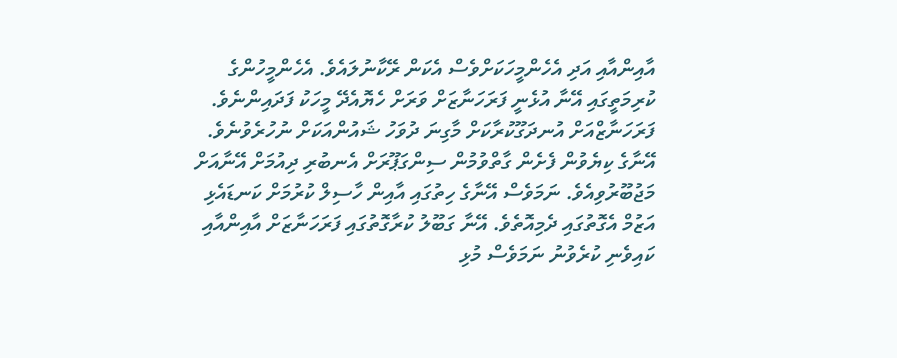އާއިންއާއި އަދި އެހެންމީހަކަށްވެސް އެކަން ރޭކާނުލައެވެ. އެހެންމީހުންގެ ކުރިމަތީގައި އޭނާ އުޅެނީ ފަރަހަނާޒަށް ވަރަށް ހެޔޮއެދޭ މީހަކު ފަދައިންނެވެ.
ފަރަހަނާޒްއަށް އުނދަގޫކުރާކަށް މާގިނަ ދުވަހު ޝައުންއަކަށް ނުހުރެވުނެވެ. އޭނާގެ ކިޔެވުން ފެށެން ގާތްވުމުން ސިންގަޕޫރަށް އެނބުރި ދިއުމަށް އޭނާއަށް މަޖުބޫރުވިއެވެ. ނަމަވެސް އޭނާގެ ހިތުގައި އާއިން ހާސިލް ކުރުމަށް ކަނޑައެޅި އަޒުމް އެގޮތުގައި ދެމިއޮތެވެ. އޭނާ ގަބޫލު ކުރާގޮތުގައި ފަރަހަނާޒަށް އާއިންއާއި ކައިވެނި ކުރެވުނު ނަމަވެސް މުޅި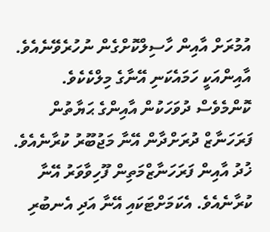އުމުރަށް އާއިން ހާސިލްކޮށްގެން ނުހުރެވޭނެއެވެ. އާއިންއަކީ ހަމައެކަނި އޭނާގެ މިލްކެކެވެ. ކޮންމެވެސް ދުވަހަކުން އާއިންގެ ޙަޔާތުން ފަރަހަނާޒް ދުރަށްދާން އޭނާ މަޖުބޫރު ކުރާނެއެވެ. ޚުދު އާއިން ފަރަހަނާޒްމަތިން ފޫހިވާވަރު އޭނާ ކުރާނެއެވެ. އެކަމަށްޓަކައި އޭނާ އަދި އެނބުރި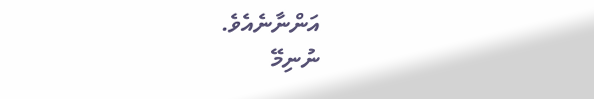އަންނާނެއެވެ.
ނުނިމޭ